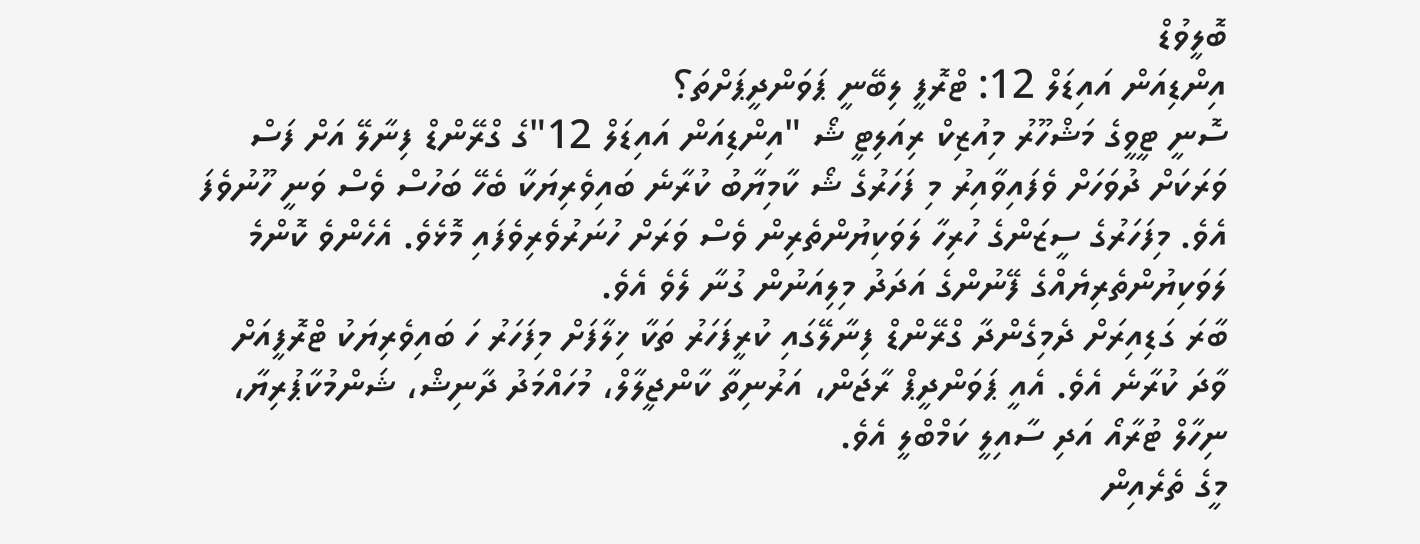ބޮލީވުޑް
އިންޑިއަން އައިޑަލް 12: ޓްރޮފީ ލިބޭނީ ޕަވަންދީޕަށްތަ؟
ސޮނީ ޓީވީގެ މަޝްހޫރު މިއުޒިކް ރިއަލިޓީ ޝޯ "އިންޑިއަން އައިޑަލް 12"ގެ ގްރޭންޑް ފިނާލޭ އަށް ފަސް ވަރަކަށް ދުވަހަށް ވެފައިވާއިރު މި ފަހަރުގެ ޝޯ ކާމިޔާބު ކުރާނެ ބައިވެރިޔަކާ ބެހޭ ބަހުސް ވެސް ވަނީ ހޫނުވެފަ އެވެ. މިފަހަރުގެ ސީޒަންގެ ހުރިހާ ލަވަކިޔުންތެރިން ވެސް ވަރަށް ހުނަރުވެރިވެފައި މޮޅެވެ. އެހެންވެ ކޮންމެ ލަވަކިޔުންތެރިޔެއްގެ ފޭނުންގެ އަދަދު މިލިއަނުން ގުނާ ލެވެ އެވެ.
ބާރަ ގަޑިއިރަށް ދެމިގެންދާ ގްރޭންޑް ފިނާލޭގައި ކުރީފަހަރު ތަކާ ޚިލާފަށް މިފަހަރު ހަ ބައިވެރިޔަކު ޓްރޮފީއަށް ވާދަ ކުރާނެ އެވެ. އެއީ ޕަވަންދީޕް ރާޖަން، އަރުނިތާ ކާންޖީލާލް، މުހައްމަދު ދާނިޝް، ޝަންމުކާޕުރިޔާ، ނިހާލް ޓުރާއޯ އަދި ސާއިލީ ކަމްބްލީ އެވެ.
މީގެ ތެރެއިން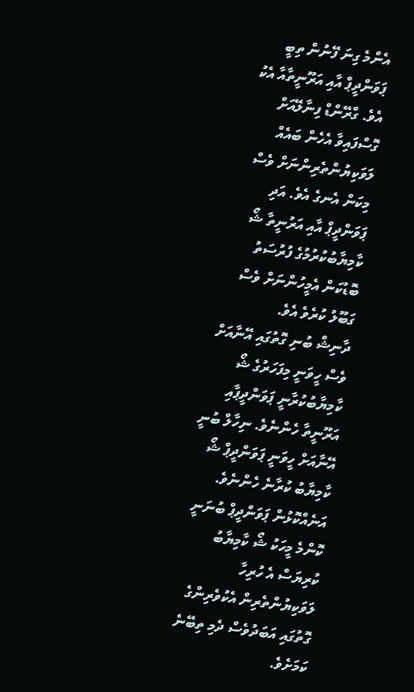އެންމެ ގިނަ ފޭނުން ތިބީ ޕަވަންދީޕް އާއި އަރޫނީތާއާ އެކު އެވެ. ގްރޭންޑް ފިނާލޭއަށް ގޮސްފައިވާ އެހެން ބައެއް ލަވަކިޔުންތެރިންނަށް ވެސް މިކަން އެނގެ އެވެ. އަދި ޕަވަންދީޕް އާއި އަރުނީތާ ޝޯ ކާމިޔާބުކުރުމުގެ ފުރުސަތު ބޮޑުކަން އެމީހުންނަށް ވެސް ގަބޫލު ކުރެވެ އެވެ.
ދާނިޝް ބުނި ގޮތުގައި އޭނާއަށް ވެސް ހީވަނީ މިފަހަރުގެ ޝޯ ކާމިޔާބުކުރާނީ ޕަވަންދީޕާއި އަރޫނީތާ ހެންނެވެ. ނިހާލް ބުނީ އޭނާއަށް ހީވަނީ ޕަވަންދީޕް ޝޯ ކާމިޔާބު ކުރާނެ ހެންނެވެ. އަނެއްކޮޅުން ޕަވަންދީޕް ބުނަނީ ކޮންމެ މީހަކު ޝޯ ކާމިޔާބު ކުރިޔަސް އެ ހުރިހާ ލަވަކިޔުންތެރިން އެކުވެރިންގެ ގޮތުގައި އަބަދުވެސް ދެމި ތިބޭނެ ކަމަށެވެ.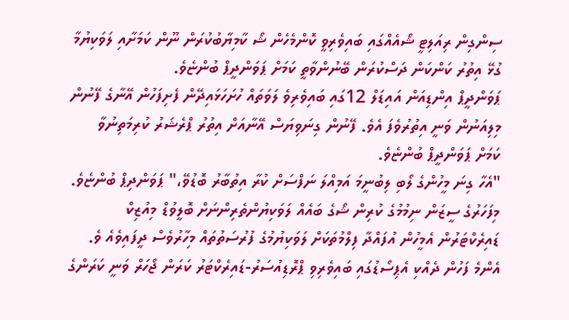ސިންގިން ރިއަލިޓީ ޝޯއެއްގައި ބައިވެރިވީ ކޮންމެހެން ޝޯ ކާމިޔާބުކުރަން ނޫން ކަމަށާއި ލަވަކިޔުމާ ގުޅޭ އިތުރު ކަންކަން ދަސްކުރަން ބޭނުންވާތީ ކަމަށް ޕަވަންދީޕް ބުންޏެވެ.
ޕަވަންދީޕް އިންޑިއަން އައިޑަލް 12ގައި ބައިވެރިވެ ލަވަތައް ހުށަހަޅައިދޭން ފެށިފަހުން އޭނާގެ ފޭނުން މިލިއަނުން ވަނީ އިތުރުވެފަ އެވެ. ފޭނުން ގިނަވިޔަސް އޭނާއަށް އިތުރު ޕްރެޝަރު ކުރިމަތިނުވާ ކަމަށް ޕަވަންދީޕް ބުންޏެވެ.
"އެހާ ގިނަ މީހުންގެ ލޯބި ލިބުނީމަ އަމިއްލަ ނަފްސަށް ކުރާ އިތުބާރު ބޮޑުވޭ،" ޕަވަންދިޕް ބުންޏެވެ.
މިފަހަރުގެ ސީޒަން ނިމުމުގެ ކުރިން ޝޯގެ ބައެއް ލަވަކިޔުންތެރިންނަށް ބޮލީވުޑް މިއުޒިކް ޑައިރެކްޓަރުން އެމީހުން އުފައްދާ ފިލްމުތަކަށް ލަވަކިޔުމުގެ ފުރުސަތުތައް މިހާރުވެސް ދީފައިވެއެ ވެ.
އެންމެ ފަހުން ދެއްކި އެޕިސޯޑުގައި ބައިވެރިވި ޕްރޮޑިއުސަރު-ޑައިރެކްޓަރު ކަރަން ޖޯހަރް ވަނީ ކަރަންގެ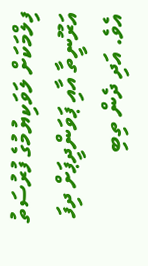ފިލްމަކަށް ލަވަކިޔުމުގެ ފުރުސަތު އަރޫނީތާ އާއި ޕަވަންދީޕަށް ދިފަ އެވެ. އަދި ދެން ތިބި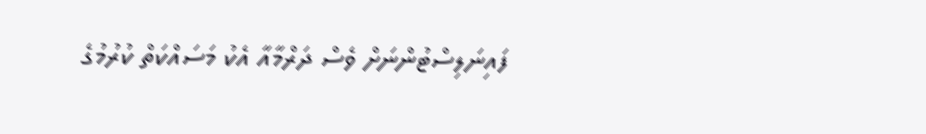ފައިނަލިސްޓުންނަށް ވެސް ދަރްމާއާ އެކު މަސައްކަތް ކުރުމުގެ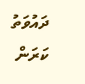ދައުވަތު ކަރަން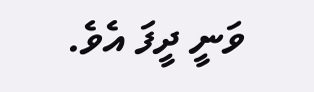ވަނީ ދީފަ އެވެ.